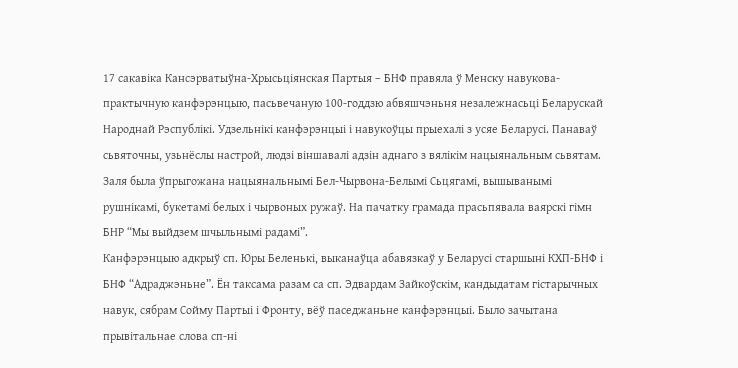17 сакавіка Кансэрватыўна-Хрысьціянская Партыя – БНФ правяла ў Менску навукова-практычную канфэрэнцыю, пасьвечаную 100-годдзю абвяшчэньня незалежнасьці Беларускай Народнай Рэспублікі. Удзельнікі канфэрэнцыі і навукоўцы прыехалі з усяе Беларусі. Панаваў сьвяточны, узьнёслы настрой, людзі віншавалі адзін аднаго з вялікім нацыянальным сьвятам. Заля была ўпрыгожана нацыянальнымі Бел-Чырвона-Белымі Сьцягамі, вышыванымі рушнікамі, букетамі белых і чырвоных ружаў. На пачатку грамада прасьпявала ваярскі гімн БНР “Мы выйдзем шчыльнымі радамі”.
Канфэрэнцыю адкрыў сп. Юры Беленькі, выканаўца абавязкаў у Беларусі старшыні КХП-БНФ і БНФ “Адраджэньне”. Ён таксама разам са сп. Эдвардам Зайкоўскім, кандыдатам гістарычных навук, сябрам Сойму Партыі і Фронту, вёў паседжаньне канфэрэнцыі. Было зачытана прывітальнае слова сп-ні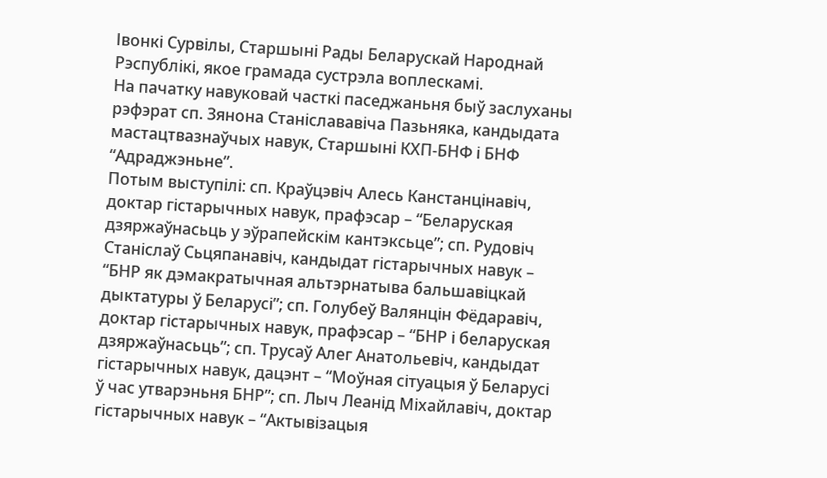Івонкі Сурвілы, Старшыні Рады Беларускай Народнай Рэспублікі, якое грамада сустрэла воплескамі.
На пачатку навуковай часткі паседжаньня быў заслуханы рэфэрат сп. Зянона Станіслававіча Пазьняка, кандыдата мастацтвазнаўчых навук, Старшыні КХП-БНФ і БНФ “Адраджэньне”.
Потым выступілі: сп. Краўцэвіч Алесь Канстанцінавіч, доктар гістарычных навук, прафэсар – “Беларуская дзяржаўнасьць у эўрапейскім кантэксьце”; сп. Рудовіч Станіслаў Сьцяпанавіч, кандыдат гістарычных навук – “БНР як дэмакратычная альтэрнатыва бальшавіцкай дыктатуры ў Беларусі”; сп. Голубеў Валянцін Фёдаравіч, доктар гістарычных навук, прафэсар – “БНР і беларуская дзяржаўнасьць”; сп. Трусаў Алег Анатольевіч, кандыдат гістарычных навук, дацэнт – “Моўная сітуацыя ў Беларусі ў час утварэньня БНР”; сп. Лыч Леанід Міхайлавіч, доктар гістарычных навук – “Актывізацыя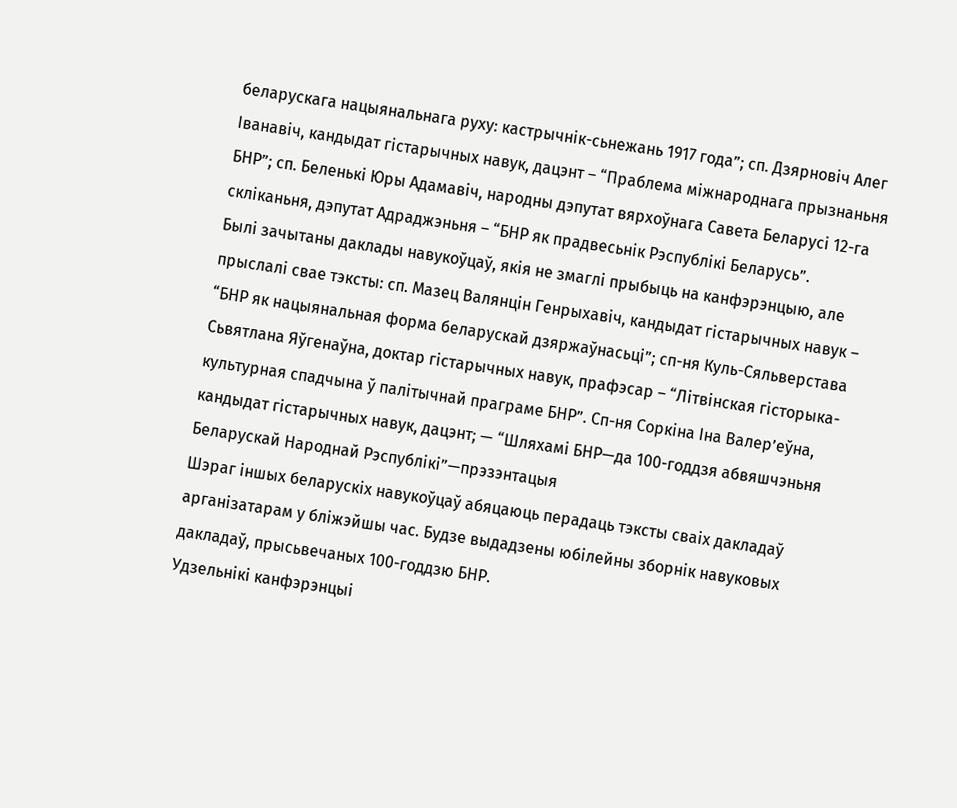беларускага нацыянальнага руху: кастрычнік-сьнежань 1917 года”; сп. Дзярновіч Алег Іванавіч, кандыдат гістарычных навук, дацэнт – “Праблема міжнароднага прызнаньня БНР”; сп. Беленькі Юры Адамавіч, народны дэпутат вярхоўнага Савета Беларусі 12-га скліканьня, дэпутат Адраджэньня – “БНР як прадвесьнік Рэспублікі Беларусь”.
Былі зачытаны даклады навукоўцаў, якія не змаглі прыбыць на канфэрэнцыю, але прыслалі свае тэксты: сп. Мазец Валянцін Генрыхавіч, кандыдат гістарычных навук – “БНР як нацыянальная форма беларускай дзяржаўнасьці”; сп-ня Куль-Сяльверстава Сьвятлана Яўгенаўна, доктар гістарычных навук, прафэсар – “Літвінская гісторыка-культурная спадчына ў палітычнай праграме БНР”. Сп-ня Соркіна Іна Валер’еўна, кандыдат гістарычных навук, дацэнт; — “Шляхамі БНР—да 100-годдзя абвяшчэньня Беларускай Народнай Рэспублікі”—прэзэнтацыя
Шэраг іншых беларускіх навукоўцаў абяцаюць перадаць тэксты сваіх дакладаў арганізатарам у бліжэйшы час. Будзе выдадзены юбілейны зборнік навуковых дакладаў, прысьвечаных 100-годдзю БНР.
Удзельнікі канфэрэнцыі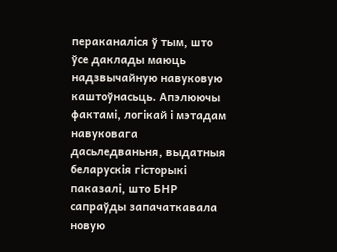пераканаліся ў тым, што ўсе даклады маюць надзвычайную навуковую каштоўнасьць. Апэлюючы фактамі, логікай і мэтадам навуковага дасьледваньня, выдатныя беларускія гісторыкі паказалі, што БНР сапраўды запачаткавала новую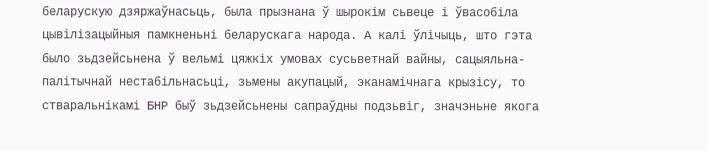беларускую дзяржаўнасьць, была прызнана ў шырокім сьвеце і ўвасобіла цывілізацыйныя памкненьні беларускага народа. А калі ўлічыць, што гэта было зьдзейсьнена ў вельмі цяжкіх умовах сусьветнай вайны, сацыяльна-палітычнай нестабільнасьці, зьмены акупацый, эканамічнага крызісу, то стваральнікамі БНР быў зьдзейсьнены сапраўдны подзьвіг, значэньне якога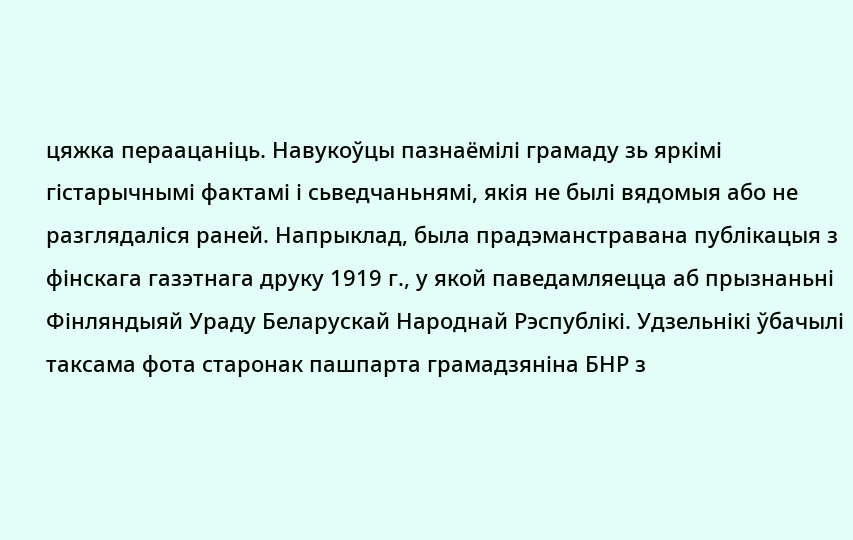цяжка пераацаніць. Навукоўцы пазнаёмілі грамаду зь яркімі гістарычнымі фактамі і сьведчаньнямі, якія не былі вядомыя або не разглядаліся раней. Напрыклад, была прадэманстравана публікацыя з фінскага газэтнага друку 1919 г., у якой паведамляецца аб прызнаньні Фінляндыяй Ураду Беларускай Народнай Рэспублікі. Удзельнікі ўбачылі таксама фота старонак пашпарта грамадзяніна БНР з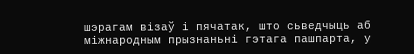шэрагам візаў і пячатак, што сьведчыць аб міжнародным прызнаньні гэтага пашпарта, у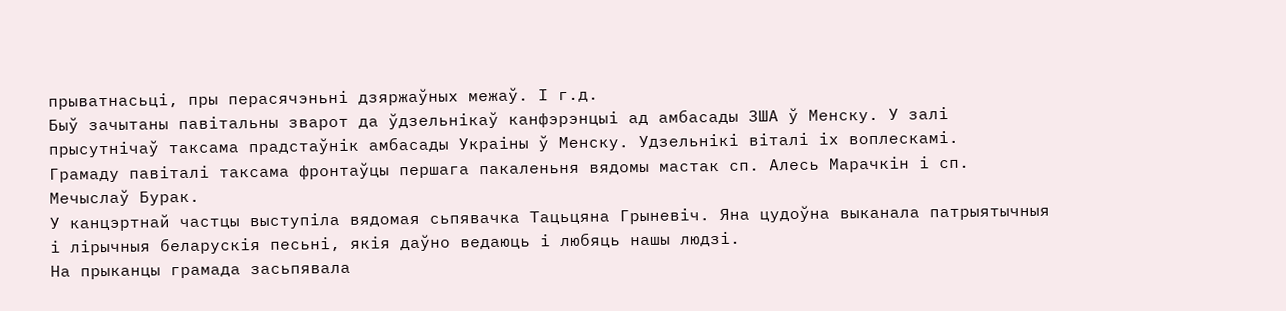прыватнасьці, пры перасячэньні дзяржаўных межаў. І г.д.
Быў зачытаны павітальны зварот да ўдзельнікаў канфэрэнцыі ад амбасады ЗША ў Менску. У залі прысутнічаў таксама прадстаўнік амбасады Украіны ў Менску. Удзельнікі віталі іх воплескамі.
Грамаду павіталі таксама фронтаўцы першага пакаленьня вядомы мастак сп. Алесь Марачкін і сп. Мечыслаў Бурак.
У канцэртнай частцы выступіла вядомая сьпявачка Тацьцяна Грыневіч. Яна цудоўна выканала патрыятычныя і лірычныя беларускія песьні, якія даўно ведаюць і любяць нашы людзі.
На прыканцы грамада засьпявала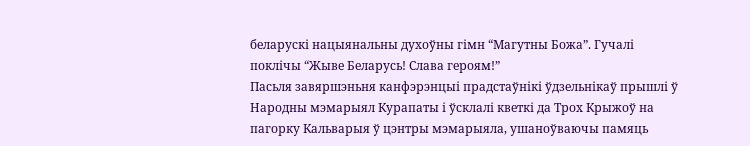беларускі нацыянальны духоўны гімн “Магутны Божа”. Гучалі поклічы “Жыве Беларусь! Слава героям!”
Пасьля завяршэньня канфэрэнцыі прадстаўнікі ўдзельнікаў прышлі ў Народны мэмарыял Курапаты і ўсклалі кветкі да Трох Крыжоў на пагорку Кальварыя ў цэнтры мэмарыяла, ушаноўваючы памяць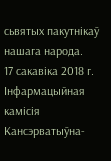сьвятых пакутнікаў нашага народа.
17 сакавіка 2018 г.
Інфармацыйная камісія Кансэрватыўна-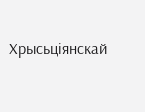Хрысьціянскай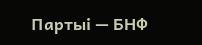Партыі — БНФ